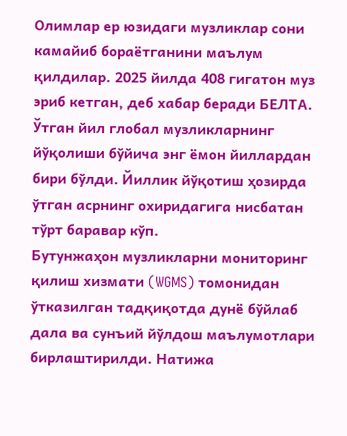Олимлар ер юзидаги музликлар сони камайиб бораётганини маълум қилдилар. 2025 йилда 408 гигатон муз эриб кетган, деб хабар беради БЕЛТА.
Ўтган йил глобал музликларнинг йўқолиши бўйича энг ёмон йиллардан бири бўлди. Йиллик йўқотиш ҳозирда ўтган асрнинг охиридагига нисбатан тўрт баравар кўп.
Бутунжаҳон музликларни мониторинг қилиш хизмати (WGMS) томонидан ўтказилган тадқиқотда дунё бўйлаб дала ва сунъий йўлдош маълумотлари бирлаштирилди. Натижа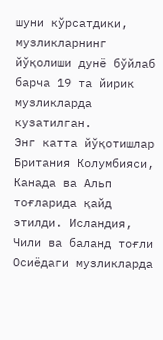шуни кўрсатдики, музликларнинг йўқолиши дунё бўйлаб барча 19 та йирик музликларда кузатилган.
Энг катта йўқотишлар Британия Колумбияси, Канада ва Альп тоғларида қайд этилди. Исландия, Чили ва баланд тоғли Осиёдаги музликларда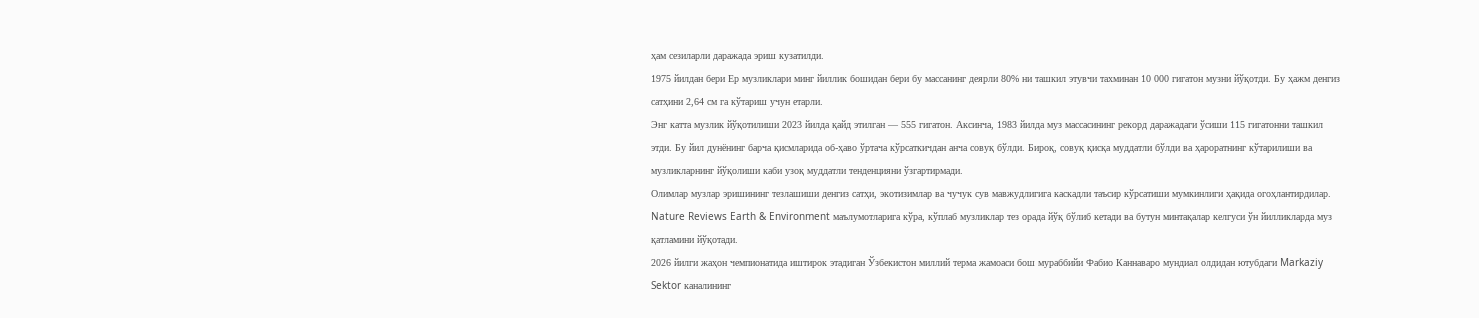ҳам сезиларли даражада эриш кузатилди.
1975 йилдан бери Ер музликлари минг йиллик бошидан бери бу массанинг деярли 80% ни ташкил этувчи тахминан 10 000 гигатон музни йўқотди. Бу ҳажм денгиз сатҳини 2,64 см га кўтариш учун етарли.
Энг катта музлик йўқотилиши 2023 йилда қайд этилган — 555 гигатон. Аксинча, 1983 йилда муз массасининг рекорд даражадаги ўсиши 115 гигатонни ташкил этди. Бу йил дунёнинг барча қисмларида об-ҳаво ўртача кўрсаткичдан анча совуқ бўлди. Бироқ, совуқ қисқа муддатли бўлди ва ҳароратнинг кўтарилиши ва музликларнинг йўқолиши каби узоқ муддатли тенденцияни ўзгартирмади.
Олимлар музлар эришининг тезлашиши денгиз сатҳи, экотизимлар ва чучук сув мавжудлигига каскадли таъсир кўрсатиши мумкинлиги ҳақида огоҳлантирдилар.
Nature Reviews Earth & Environment маълумотларига кўра, кўплаб музликлар тез орада йўқ бўлиб кетади ва бутун минтақалар келгуси ўн йилликларда муз қатламини йўқотади.
2026 йилги жаҳон чемпионатида иштирок этадиган Ўзбекистон миллий терма жамоаси бош мураббийи Фабио Каннаваро мундиал олдидан ютубдаги Markaziy Sektor каналининг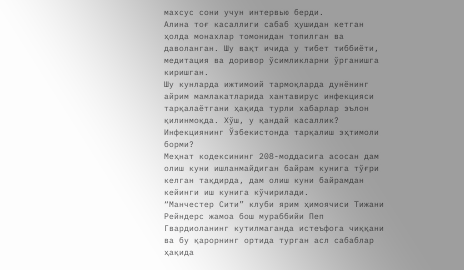махсус сони учун интервью берди.
Алина тоғ касаллиги сабаб ҳушидан кетган ҳолда монахлар томонидан топилган ва даволанган. Шу вақт ичида у тибет тиббиёти, медитация ва доривор ўсимликларни ўрганишга киришган.
Шу кунларда ижтимоий тармоқларда дунёнинг айрим мамлакатларида хантавирус инфекцияси тарқалаётгани ҳақида турли хабарлар эълон қилинмоқда. Хўш, у қандай касаллик? Инфекциянинг Ўзбекистонда тарқалиш эҳтимоли борми?
Меҳнат кодексининг 208-моддасига асосан дам олиш куни ишланмайдиган байрам кунига тўғри келган тақдирда, дам олиш куни байрамдан кейинги иш кунига кўчирилади.
“Манчестер Сити” клуби ярим ҳимоячиси Тижани Рейндерс жамоа бош мураббийи Пеп Гвардиоланинг кутилмаганда истеъфога чиққани ва бу қарорнинг ортида турган асл сабаблар ҳақида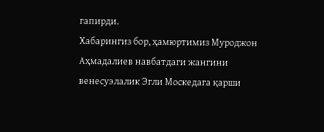гапирди.
Хабарингиз бор, ҳамюртимиз Муроджон Аҳмадалиев навбатдаги жангини венесуэлалик Эгли Москедага қарши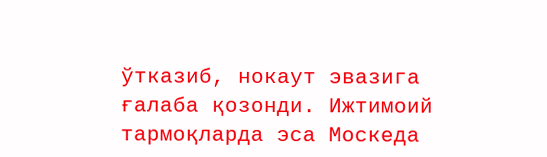ўтказиб, нокаут эвазига ғалаба қозонди. Ижтимоий тармоқларда эса Москеда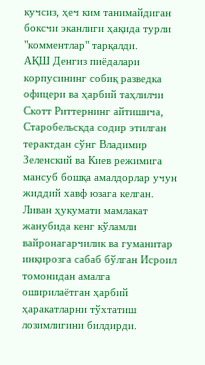кучсиз, ҳеч ким танимайдиган боксчи эканлиги ҳақида турли "комментлар" тарқалди.
АҚШ Денгиз пиёдалари корпусининг собиқ разведка офицери ва ҳарбий таҳлилчи Скотт Риттернинг айтишича, Старобельскда содир этилган терактдан сўнг Владимир Зеленский ва Киев режимига мансуб бошқа амалдорлар учун жиддий хавф юзага келган.
Ливан ҳукумати мамлакат жанубида кенг кўламли вайронагарчилик ва гуманитар инқирозга сабаб бўлган Исроил томонидан амалга оширилаётган ҳарбий ҳаракатларни тўхтатиш лозимлигини билдирди.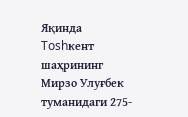Яқинда Toshкент шаҳрининг Мирзо Улуғбек туманидаги 275-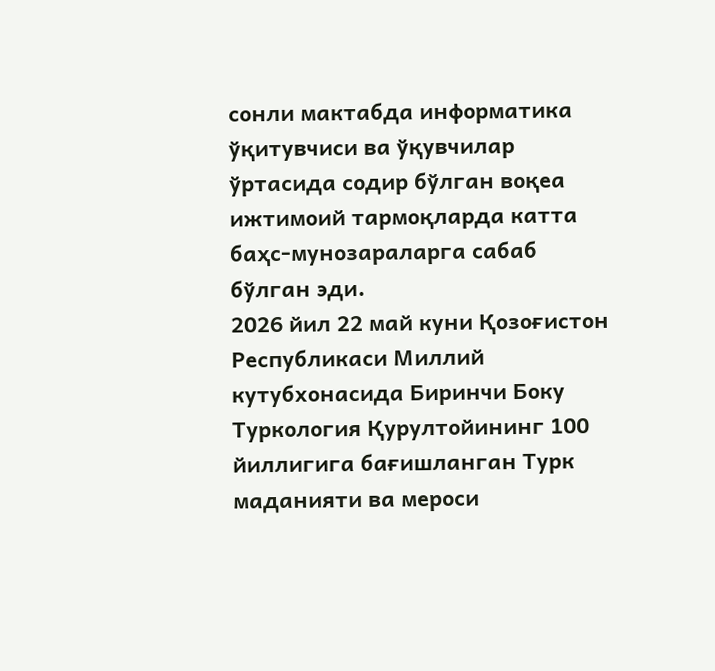сонли мактабда информатика ўқитувчиси ва ўқувчилар ўртасида содир бўлган воқеа ижтимоий тармоқларда катта баҳс-мунозараларга сабаб бўлган эди.
2026 йил 22 май куни Қозоғистон Республикаси Миллий кутубхонасида Биринчи Боку Туркология Қурултойининг 100 йиллигига бағишланган Турк маданияти ва мероси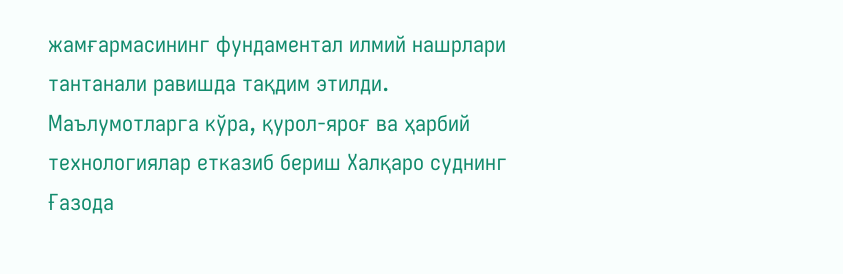жамғармасининг фундаментал илмий нашрлари тантанали равишда тақдим этилди.
Маълумотларга кўра, қурол-яроғ ва ҳарбий технологиялар етказиб бериш Халқаро суднинг Ғазода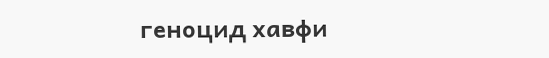геноцид хавфи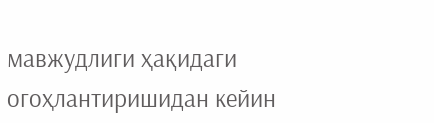мавжудлиги ҳақидаги огоҳлантиришидан кейин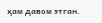ҳам давом этган.